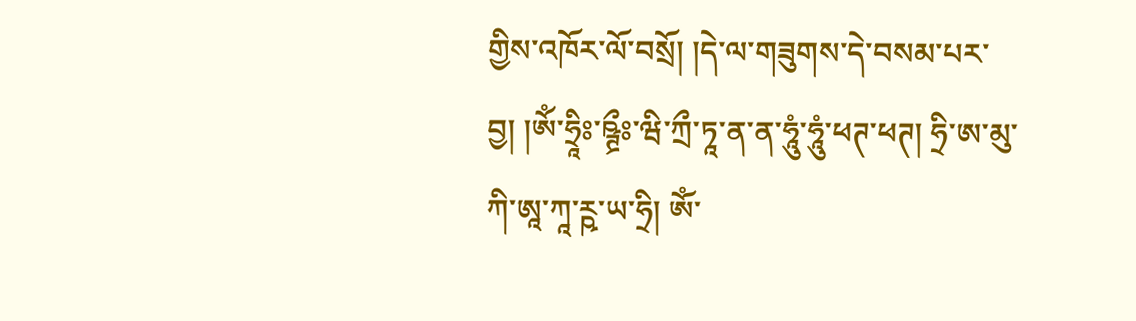གྱིས་འཁོར་ལོ་བསྲོ། །དེ་ལ་གཟུགས་དེ་བསམ་པར་བྱ། །ཨོཾ་ཧྲཱིཿ་ཥྚྲྀཿ་ཝི་ཀྲྀ་ཏཱ་ན་ན་ཧཱུཾ་ཧཱུཾ་ཕཊ་ཕཊ། ཧྲི་ཨ་མུ་ཀི་ཨཱ་ཀཱ་ཪྵ་ཡ་ཧྲི། ཨོཾ་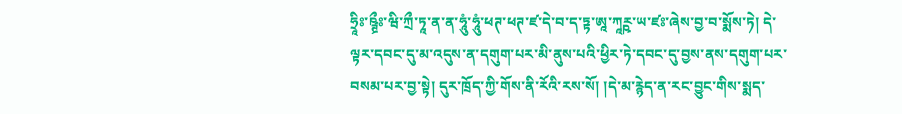ཧྲཱིཿ་ཥྚྲྀཿ་ཝི་ཀྲྀ་ཏཱ་ན་ན་ཧཱུཾ་ཧཱུཾ་ཕཊ་ཕཊ་ཛ་དེ་བ་ད་ཏྟ་ཨཱ་ཀཱཪྵ་ཡ་ཛཿ་ཞེས་བྱ་བ་སྨོས་ཏེ། དེ་ལྟར་དབང་དུ་མ་འདུས་ན་དགུག་པར་མི་ནུས་པའི་ཕྱིར་ཏེ་དབང་དུ་བྱས་ནས་དགུག་པར་བསམ་པར་བྱ་སྟེ། དུར་ཁྲོད་ཀྱི་གོས་ནི་རོའི་རས་སོ། །དེ་མ་རྙེད་ན་རང་བྱུང་གིས་སྨད་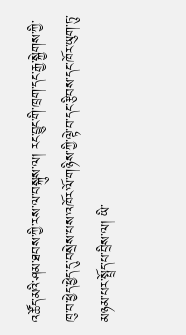འཚོད་མའི་ཤམ་ཐབས་ཀྱི་རས་ལ་བསྐུས་ལ། རང་བྱུང་གི་ཁྲག་དང་རྒྱ་སྐྱེགས་ཀྱི་ཁུ་བ་ཕྱེད་ཕྱེད་དུ་བསྲེས་པས་འཁོར་ལོ་གཉིས་ཀྱི་ལྟེ་བ་དང་རྩིབས་དང་ཁོར་ཡུག་ཏུ་མཉམ་པར་སྤྲོད་པ་བྲིས་ལ། ཡི་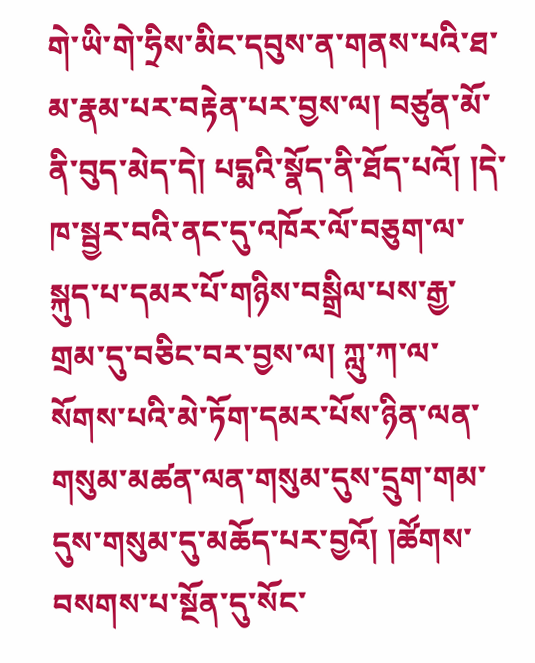གེ་ཡི་གེ་ཧྲིས་མིང་དབུས་ན་གནས་པའི་ཐ་མ་རྣམ་པར་བརྟེན་པར་བྱས་ལ། བཙུན་མོ་ནི་བུད་མེད་དེ། པདྨའི་སྣོད་ནི་ཐོད་པའོ། །དེ་ཁ་སྦྱར་བའི་ནང་དུ་འཁོར་ལོ་བཅུག་ལ་སྐུད་པ་དམར་པོ་གཉིས་བསྒྲིལ་པས་རྒྱ་གྲམ་དུ་བཅིང་བར་བྱས་ལ། ཀླུ་ཀ་ལ་སོགས་པའི་མེ་ཏོག་དམར་པོས་ཉིན་ལན་གསུམ་མཚན་ལན་གསུམ་དུས་དྲུག་གམ་དུས་གསུམ་དུ་མཆོད་པར་བྱའོ། །ཚོགས་བསགས་པ་སྔོན་དུ་སོང་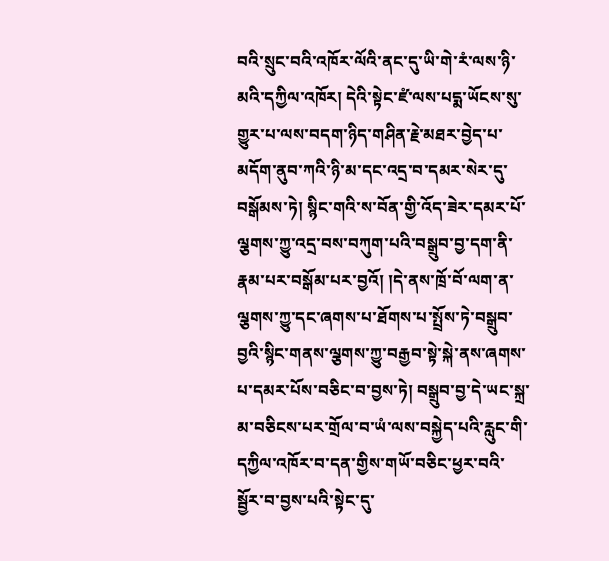བའི་སྲུང་བའི་འཁོར་ལོའི་ནང་དུ་ཡི་གེ་རཾ་ལས་ཉི་མའི་དཀྱིལ་འཁོར། དེའི་སྟེང་ཛཾ་ལས་པདྨ་ཡོངས་སུ་གྱུར་པ་ལས་བདག་ཉིད་གཤིན་རྗེ་མཐར་བྱེད་པ་མདོག་ནུབ་ཀའི་ཉི་མ་དང་འདྲ་བ་དམར་སེར་དུ་བསྒོམས་ཏེ། སྙིང་གའི་ས་བོན་གྱི་འོད་ཟེར་དམར་པོ་ལྕགས་ཀྱུ་འདྲ་བས་བཀུག་པའི་བསྒྲུབ་བྱ་དག་ནི་རྣམ་པར་བསྒོམ་པར་བྱའོ། །དེ་ནས་ཁྲོ་བོ་ལག་ན་ལྕགས་ཀྱུ་དང་ཞགས་པ་ཐོགས་པ་སྤྲོས་ཏེ་བསྒྲུབ་བྱའི་སྙིང་གནས་ལྕགས་ཀྱུ་བརྒྱབ་སྟེ་སྐེ་ནས་ཞགས་པ་དམར་པོས་བཅིང་བ་བྱས་ཏེ། བསྒྲུབ་བྱ་དེ་ཡང་སྐྲ་མ་བཅིངས་པར་གྲོལ་བ་ཡཾ་ལས་བསྐྱེད་པའི་རླུང་གི་དཀྱིལ་འཁོར་བ་དན་གྱིས་གཡོ་བཅིང་ཕྱར་བའི་སྦྱོར་བ་བྱས་པའི་སྟེང་དུ་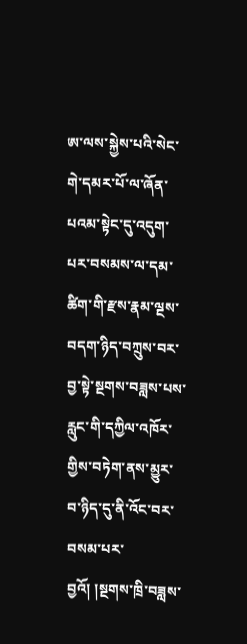ཨ་ལས་སྐྱེས་པའི་སེང་གེ་དམར་པོ་ལ་ཞོན་པའམ་སྟེང་དུ་འདུག་པར་བསམས་ལ་དམ་ཚིག་གི་རྫས་རྣམ་ལྔས་བདག་ཉིད་བཀྲུས་བར་བྱ་སྟེ་སྔགས་བཟླས་པས་རླུང་གི་དཀྱིལ་འཁོར་གྱིས་བཏེག་ནས་མྱུར་བ་ཉིད་དུ་ནི་འོང་བར་བསམ་པར་བྱའོ། །སྔགས་ཁྲི་བཟླས་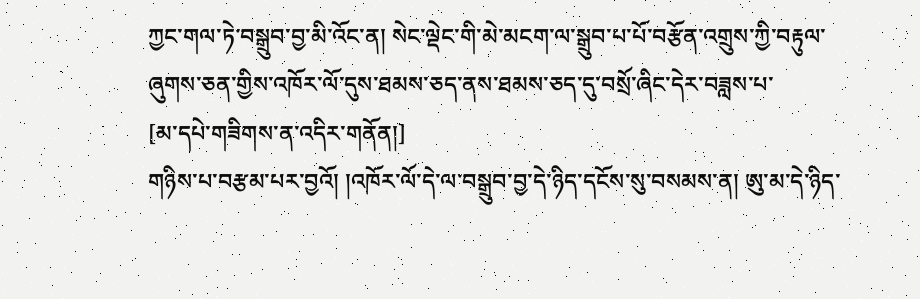ཀྱང་གལ་ཏེ་བསྒྲུབ་བྱ་མི་འོང་ན། སེང་ལྡེང་གི་མེ་མངག་ལ་སྒྲུབ་པ་པོ་བརྩོན་འགྲུས་ཀྱི་བརྟུལ་ཞུགས་ཅན་གྱིས་འཁོར་ལོ་དུས་ཐམས་ཅད་ནས་ཐམས་ཅད་དུ་བསྲོ་ཞིང་དེར་བཟླས་པ་
[མ་དཔེ་གཟིགས་ན་འདིར་གནོན།]
གཉིས་པ་བརྩམ་པར་བྱའོ། །འཁོར་ལོ་དེ་ལ་བསྒྲུབ་བྱ་དེ་ཉིད་དངོས་སུ་བསམས་ན། ཨུ་མ་དེ་ཉིད་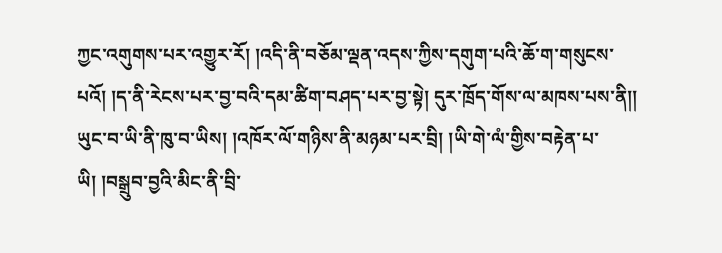ཀྱང་འགུགས་པར་འགྱུར་རོ། །འདི་ནི་བཅོམ་ལྡན་འདས་ཀྱིས་དགུག་པའི་ཆོ་ག་གསུངས་པའོ། །ད་ནི་རེངས་པར་བྱ་བའི་དམ་ཚིག་བཤད་པར་བྱ་སྟེ། དུར་ཁྲོད་གོས་ལ་མཁས་པས་ནི།། ཡུང་བ་ཡི་ནི་ཁུ་བ་ཡིས། །འཁོར་ལོ་གཉིས་ནི་མཉམ་པར་བྲི། །ཡི་གེ་ལཾ་གྱིས་བརྟེན་པ་ཡི། །བསྒྲུབ་བྱའི་མིང་ནི་བྲི་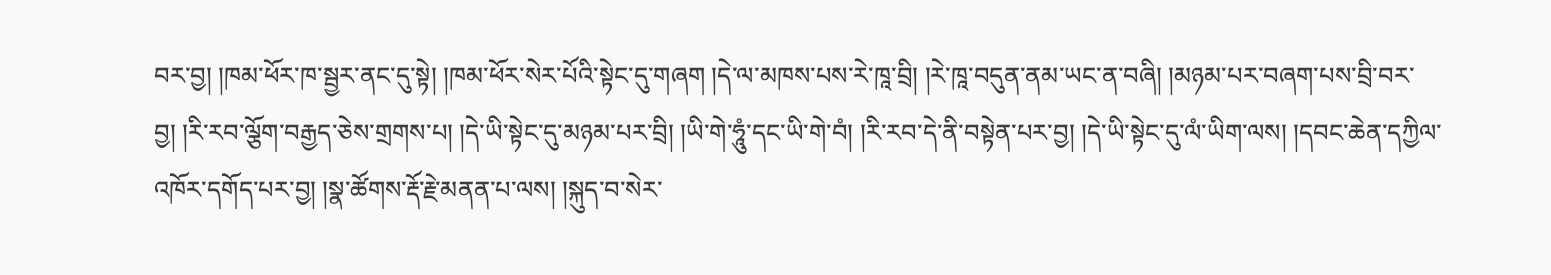བར་བྱ། །ཁམ་ཕོར་ཁ་སྦྱར་ནང་དུ་སྟེ། །ཁམ་ཕོར་སེར་པོའི་སྟེང་དུ་གཞག །དེ་ལ་མཁས་པས་རེ་ཁཱ་བྲི། །རེ་ཁཱ་བདུན་ནམ་ཡང་ན་བཞི། །མཉམ་པར་བཞག་པས་བྲི་བར་བྱ། །རི་རབ་ལྕོག་བརྒྱད་ཅེས་གྲགས་པ། །དེ་ཡི་སྟེང་དུ་མཉམ་པར་བྲི། །ཡི་གེ་ཧཱུཾ་དང་ཡི་གེ་བཾ། །རི་རབ་དེ་ནི་བསྟེན་པར་བྱ། །དེ་ཡི་སྟེང་དུ་ལཾ་ཡིག་ལས། །དབང་ཆེན་དཀྱིལ་འཁོར་དགོད་པར་བྱ། །སྣ་ཚོགས་རྡོ་རྗེ་མནན་པ་ལས། །སྐུད་བ་སེར་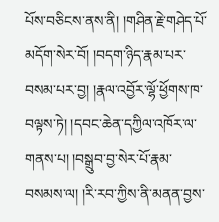པོས་བཅིངས་ནས་ནི། །གཤིན་རྗེ་གཤེད་པོ་མདོག་སེར་བོ། །བདག་ཉིད་རྣམ་པར་བསམ་པར་བྱ། །རྣལ་འབྱོར་ལྷོ་ཕྱོགས་ཁ་བལྟས་ཏེ། །དབང་ཆེན་དཀྱིལ་འཁོར་ལ་གནས་པ། །བསྒྲུབ་བྱ་སེར་པོ་རྣམ་བསམས་ལ། །རི་རབ་ཀྱིས་ནི་མནན་བྱས་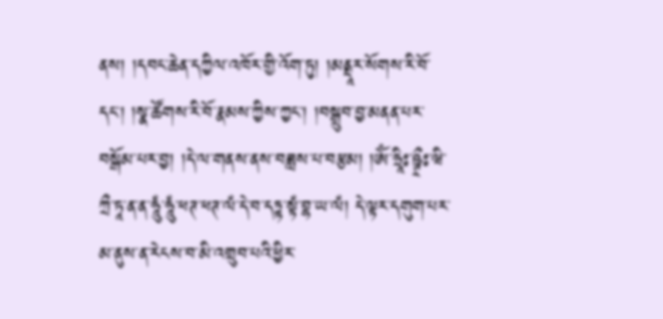ནས། །དབང་ཆེན་དཀྱིལ་འཁོར་གྱི་འོག་ཏུ། །མནྡཱར་སོགས་རི་བོ་དང་། །སྣ་ཚོགས་རི་བོ་རྣམས་ཀྱིས་ཀྱང་། །བསྒྲུབ་བྱ་མནན་པར་བསྒོམ་པར་བྱ། །དེ་ལ་གནས་ནས་བཟླས་པ་བརྩམ། །ཨོཾ་ཧྲཱིཿ་ཥྚྲྀཿ་ཝི་ཀྲྀ་ཏཱ་ན་ན་ཧཱུཾ་ཧཱུཾ་ཕཊ་ཕཊ་ལཾ་དེ་བ་དཏྟ་སྟཾ་བྷ་ཡ་ལཾ། དེ་ལྟར་དགུག་པར་མ་ནུས་ན་རེངས་བ་མི་འགྲུབ་པའི་ཕྱིར་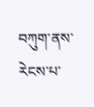བཀུག་ནས་རེངས་པ་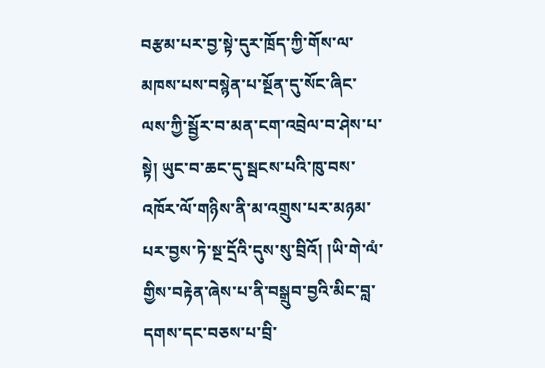བརྩམ་པར་བྱ་སྟེ་དུར་ཁྲོད་ཀྱི་གོས་ལ་མཁས་པས་བསྙེན་པ་སྔོན་དུ་སོང་ཞིང་ལས་ཀྱི་སྦྱོར་བ་མན་ངག་འབྲེལ་བ་ཤེས་པ་སྟེ། ཡུང་བ་ཆང་དུ་སྦངས་པའི་ཁུ་བས་འཁོར་ལོ་གཉིས་ནི་མ་འགྲུས་པར་མཉམ་པར་བྱས་ཏེ་སྔ་དྲོའི་དུས་སུ་བྲིའོ། །ཡི་གེ་ལཾ་གྱིས་བརྟེན་ཞེས་པ་ནི་བསྒྲུབ་བྱའི་མིང་བླ་དགས་དང་བཅས་པ་བྲི་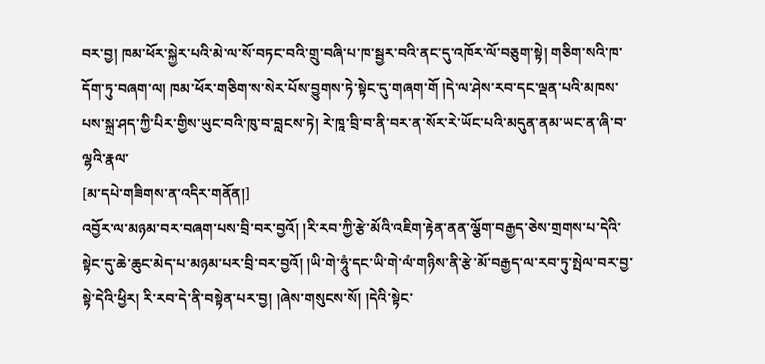བར་བྱ། ཁམ་ཕོར་སྐྱེར་པའི་མེ་ལ་སོ་བཏང་བའི་གྲུ་བཞི་པ་ཁ་སྦྱར་བའི་ནང་དུ་འཁོར་ལོ་བཅུག་སྟེ། གཅིག་སའི་ཁ་དོག་ཏུ་བཞག་ལ། ཁམ་ཕོར་གཅིག་ས་སེར་པོས་བྱུགས་ཏེ་སྟེང་དུ་གཞག་གོ །དེ་ལ་ཤེས་རབ་དང་ལྡན་པའི་མཁས་པས་སྐྲ་ཤད་ཀྱི་པིར་གྱིས་ཡུང་བའི་ཁུ་བ་བླངས་ཏེ། རེ་ཁཱ་བྲི་བ་ནི་བར་ན་སོར་རེ་ཡོང་པའི་མདུན་ནམ་ཡང་ན་ཞི་བ་ལྷའི་རྣལ་
[མ་དཔེ་གཟིགས་ན་འདིར་གནོན།]
འབྱོར་ལ་མཉམ་བར་བཞག་པས་བྲི་བར་བྱའོ། །རི་རབ་ཀྱི་རྩེ་མོའི་འཇིག་རྟེན་ནན་ལྕོག་བརྒྱད་ཅེས་གྲགས་པ་དེའི་སྟེང་དུ་ཆེ་ཆུང་མེད་པ་མཉམ་པར་བྲི་བར་བྱའོ། །ཡི་གེ་ཧཱུཾ་དང་ཡི་གེ་ལཾ་གཉིས་ནི་རྩེ་མོ་བརྒྱད་ལ་རབ་ཏུ་སྤེལ་བར་བྱ་སྟེ་དེའི་ཕྱིར། རི་རབ་དེ་ནི་བསྟེན་པར་བྱ། །ཞེས་གསུངས་སོ། །དེའི་སྟེང་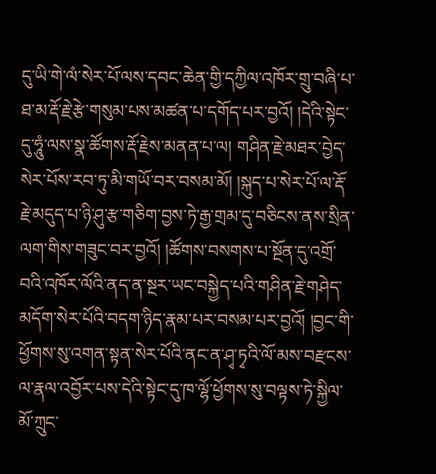དུ་ཡི་གེ་ལཾ་སེར་པོ་ལས་དབང་ཆེན་གྱི་དཀྱིལ་འཁོར་གྲུ་བཞི་པ་ཐ་མ་རྡོ་རྗེ་རྩེ་གསུམ་པས་མཚན་པ་དགོད་པར་བྱའོ། །དེའི་སྟེང་དུ་ཧཱུཾ་ལས་སྣ་ཚོགས་རྡོ་རྗེས་མནན་པ་ལ། གཤིན་རྗེ་མཐར་བྱེད་སེར་པོས་རབ་ཏུ་མི་གཡོ་བར་བསམ་མོ། །སྐུད་པ་སེར་པོ་ལ་རྡོ་རྗེ་མདུད་པ་ཉི་ཤུ་རྩ་གཅིག་བྱས་ཏེ་རྒྱ་གྲམ་དུ་བཅིངས་ནས་སྲིན་ལག་གིས་གཟུང་བར་བྱའོ། །ཚོགས་བསགས་པ་སྔོན་དུ་འགྲོ་བའི་འཁོར་ལོའི་ནད་ན་སྔར་ཡང་བསྐྱེད་པའི་གཤིན་རྗེ་གཤེད་མདོག་སེར་པོའི་བདག་ཉིད་རྣམ་པར་བསམ་པར་བྱའོ། །བྱང་གི་ཕྱོགས་སུ་འགན་སྟན་སེར་པོའི་ནང་ན་ཤྭ་ཏྭའི་ལོ་མས་བརྫངས་ལ་རྣལ་འབྱོར་པས་དེའི་སྟེང་དུ་ཁ་ལྷོ་ཕྱོགས་སུ་བལྟས་ཏེ་སྐྱིལ་མོ་ཀྲུང་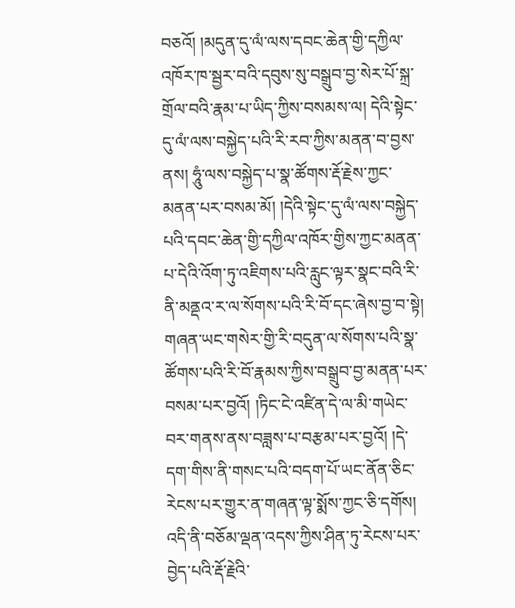བཅའོ། །མདུན་དུ་ལཾ་ལས་དབང་ཆེན་གྱི་དཀྱིལ་འཁོར་ཁ་སྦྱར་བའི་དབུས་སུ་བསྒྲུབ་བྱ་སེར་པོ་སྐྲ་གྲོལ་བའི་རྣམ་པ་ཡིད་ཀྱིས་བསམས་ལ། དེའི་སྟེང་དུ་ལཾ་ལས་བསྐྱེད་པའི་རི་རབ་ཀྱིས་མནན་བ་བྱས་ནས། ཧཱུཾ་ལས་བསྐྱེད་པ་སྣ་ཚོགས་རྡོ་རྗེས་ཀྱང་མནན་པར་བསམ་མོ། །དེའི་སྟེང་དུ་ལཾ་ལས་བསྐྱེད་པའི་དབང་ཆེན་གྱི་དཀྱིལ་འཁོར་གྱིས་ཀྱང་མནན་པ་དེའི་འོག་ཏུ་འཇིགས་པའི་རླུང་ལྟར་སྣང་བའི་རི་ནི་མནྡའ་ར་ལ་སོགས་པའི་རི་བོ་དང་ཞེས་བྱ་བ་སྟེ། གཞན་ཡང་གསེར་གྱི་རི་བདུན་ལ་སོགས་པའི་སྣ་ཚོགས་པའི་རི་བོ་རྣམས་ཀྱིས་བསྒྲུབ་བྱ་མནན་པར་བསམ་པར་བྱའོ། །ཏིང་ངེ་འཛིན་དེ་ལ་མི་གཡེང་བར་གནས་ནས་བཟླས་པ་བརྩམ་པར་བྱའོ། །དེ་དག་གིས་ནི་གསང་པའི་བདག་པོ་ཡང་ནོན་ཅིང་རེངས་པར་གྱུར་ན་གཞན་ལྟ་སྨོས་ཀྱང་ཅི་དགོས། འདི་ནི་བཅོམ་ལྡན་འདས་ཀྱིས་ཤིན་ཏུ་རེངས་པར་བྱེད་པའི་རྡོ་རྗེའི་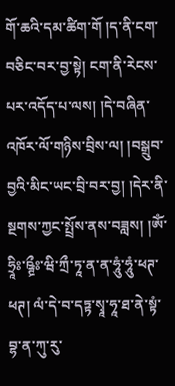གོ་ཆའི་དམ་ཚིག་གོ །ད་ནི་ངག་བཅིང་བར་བྱ་སྟེ། ངག་ནི་རེངས་པར་འདོད་པ་ལས། །དེ་བཞིན་འཁོར་ལོ་གཉིས་བྲིས་ལ། །བསྒྲུབ་བྱའི་མིང་ཡང་བྲི་བར་བྱ། །དེར་ནི་སྔགས་ཀྱང་སྤྲོས་ནས་བཟླས། །ཨོཾ་ཧྲཱིཿ་ཥྚྲྀཿ་ཝི་ཀྲྀ་ཏཱ་ན་ན་ཧཱུཾ་ཧཱུཾ་ཕཊ་ཕཊ། ལཾ་དེ་བ་དཏྟ་སྭཱ་ཧཱ་ཐ་ནེ་སྟཾ་བྷ་ན་ཀུ་རུ་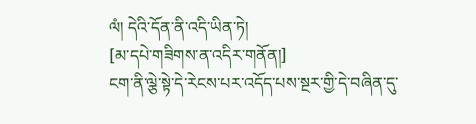ལཾ། དེའི་དོན་ནི་འདི་ཡིན་ཏེ།
[མ་དཔེ་གཟིགས་ན་འདིར་གནོན།]
ངག་ནི་ལྕེ་སྟེ་དེ་རེངས་པར་འདོད་པས་སྔར་གྱི་དེ་བཞིན་དུ་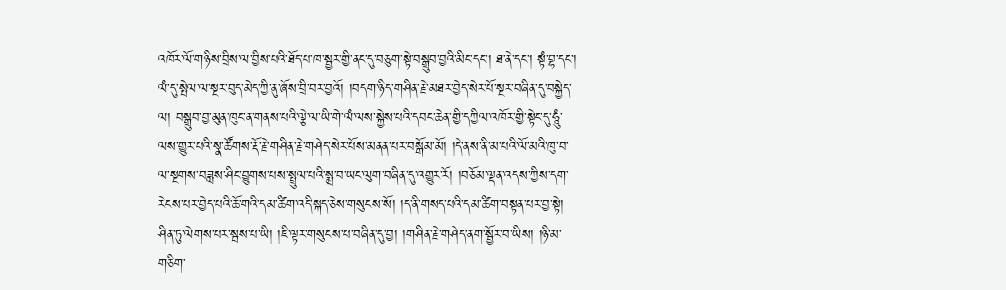འཁོར་ལོ་གཉིས་བྲིས་ལ་བྱིས་པའི་ཐོད་པ་ཁ་སྦྱར་གྱི་ནང་དུ་བཅུག་སྟེ་བསྒྲུབ་བྱའི་མིང་དང་། ཐ་ནེ་དང་། སྟཾ་བྷ་དང་། ལཾ་དུ་སྤེལ་ལ་སྔར་བུད་མེད་ཀྱི་ནུ་ཞོས་བྲི་བར་བྱའོ། །བདག་ཉིད་གཤིན་རྗེ་མཐར་བྱེད་སེར་པོ་སྔར་བཞིན་དུ་བསྐྱེད་ལ། བསྒྲུབ་བྱ་མུན་ཁུང་ན་གནས་པའི་ལྕེ་ལ་ཡི་གེ་ལཾ་ལས་སྐྱེས་པའི་དབང་ཆེན་གྱི་དཀྱིལ་འཁོར་གྱི་སྟེང་དུ་ཧཱུཾ་ལས་གྱུར་པའི་སྣ་ཚོགས་རྡོ་རྗེ་གཤིན་རྗེ་གཤེད་སེར་པོས་མནན་པར་བསྒོམ་མོ། །དེ་ནས་ནི་མ་པའི་ལོ་མའི་ཁུ་བ་ལ་སྔགས་བཟླས་ཤིང་བྱུགས་པས་སྤྲུལ་པའི་སྨྲ་བ་ཡང་ལུག་བཞིན་དུ་འགྱུར་རོ། །བཅོམ་ལྡན་འདས་ཀྱིས་དག་རེངས་པར་བྱེད་པའི་ཆོ་གའི་དམ་ཚིག་འདི་སྐད་ཅེས་གསུངས་སོ། །ད་ནི་གསད་པའི་དམ་ཚིག་བསྟན་པར་བྱ་སྟེ། ཤིན་ཏུ་ལེགས་པར་སྦས་པ་ཡི། །ཇི་ལྟར་གསུངས་པ་བཞིན་དུ་བྱ། །གཤིན་རྗེ་གཤེད་ནག་སྦྱོར་བ་ཡིས། །ཉི་མ་གཅིག་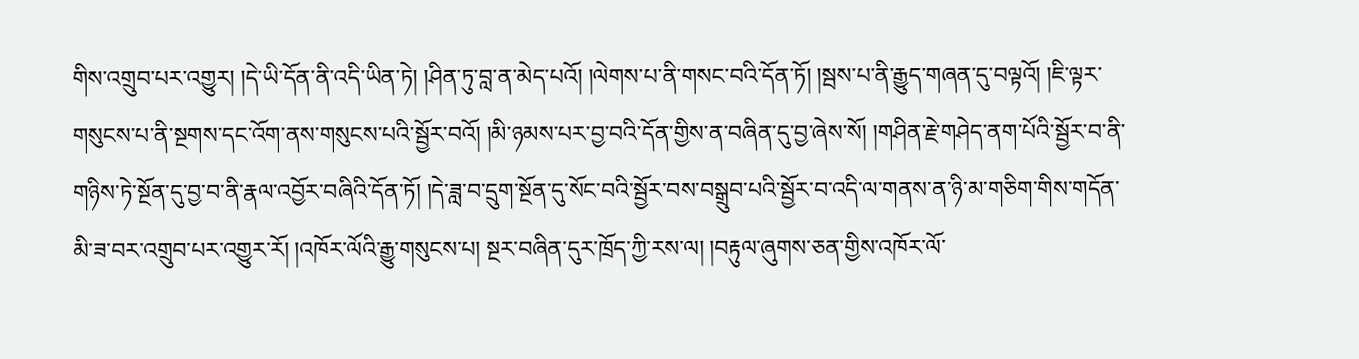གིས་འགྲུབ་པར་འགྱུར། །དེ་ཡི་དོན་ནི་འདི་ཡིན་ཏེ། །ཤིན་ཏུ་བླ་ན་མེད་པའོ། །ལེགས་པ་ནི་གསང་བའི་དོན་ཏོ། །སྦས་པ་ནི་རྒྱུད་གཞན་དུ་བལྟའོ། །ཇི་ལྟར་གསུངས་པ་ནི་སྔགས་དང་འོག་ནས་གསུངས་པའི་སྦྱོར་བའོ། །མི་ཉམས་པར་བྱ་བའི་དོན་གྱིས་ན་བཞིན་དུ་བྱ་ཞེས་སོ། །གཤིན་རྗེ་གཤེད་ནག་པོའི་སྦྱོར་བ་ནི་གཉིས་ཏེ་སྔོན་དུ་བྱ་བ་ནི་རྣལ་འབྱོར་བཞིའི་དོན་ཏོ། །དེ་ཟླ་བ་དྲུག་སྔོན་དུ་སོང་བའི་སྦྱོར་བས་བསྒྲུབ་པའི་སྦྱོར་བ་འདི་ལ་གནས་ན་ཉི་མ་གཅིག་གིས་གདོན་མི་ཟ་བར་འགྲུབ་པར་འགྱུར་རོ། །འཁོར་ལོའི་རྒྱུ་གསུངས་པ། སྔར་བཞིན་དུར་ཁྲོད་ཀྱི་རས་ལ། །བརྟུལ་ཞུགས་ཅན་གྱིས་འཁོར་ལོ་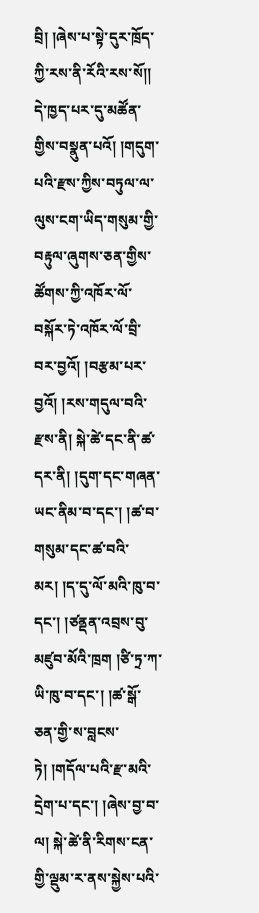བྲི། །ཞེས་པ་སྟེ་དུར་ཁྲོད་ཀྱི་རས་ནི་རོའི་རས་སོ།། དེ་ཁྱད་པར་དུ་མཚོན་གྱིས་བསྣུན་པའོ། །གདུག་པའི་རྫས་ཀྱིས་བཏུལ་ལ་ལུས་ངག་ཡིད་གསུམ་གྱི་བརྟུལ་ཞུགས་ཅན་གྱིས་ཚོགས་ཀྱི་འཁོར་ལོ་བསྐོར་ཏེ་འཁོར་ལོ་བྲི་བར་བྱའོ། །བརྩམ་པར་བྱའོ། །རས་གདུལ་བའི་རྫས་ནི། སྐེ་ཚེ་དང་ནི་ཚ་དར་ནི། །དུག་དང་གཞན་ཡང་ནིམ་བ་དང་། །ཚ་བ་གསུམ་དང་ཚ་བའི་མར། །ད་དུ་ལོ་མའི་ཁུ་བ་དང་། །ཙནྡན་འབྲས་བུ་མཛུབ་མོའི་ཁྲག །ཙི་ཏྲ་ཀ་ཡི་ཁུ་བ་དང་། །ཚ་སྒོ་ཅན་གྱི་ས་བླངས་ཏེ། །གདོལ་པའི་རྫ་མའི་དྲེག་པ་དང་། །ཞེས་བྱ་བ་ལ། སྐེ་ཚེ་ནི་རིགས་ངན་གྱི་ལྡུམ་ར་ནས་སྐྱེས་པའི་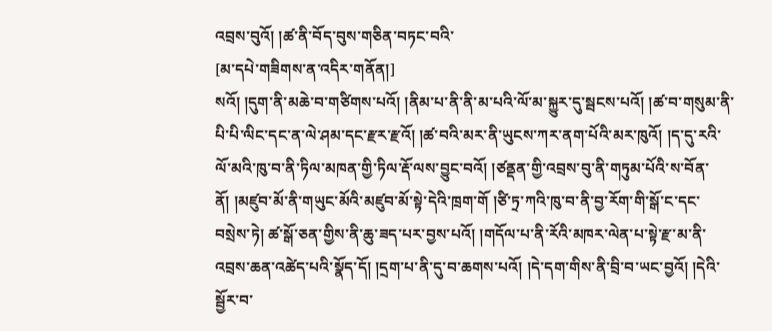འབྲས་བུའོ། །ཚ་ནི་བོད་བུས་གཅིན་བཏང་བའི་
[མ་དཔེ་གཟིགས་ན་འདིར་གནོན།]
སའོ། །དུག་ནི་མཆེ་བ་གཙིགས་པའོ། །ནིམ་པ་ནི་ནི་མ་པའི་ལོ་མ་སྐྱུར་དུ་སྦངས་པའོ། །ཚ་བ་གསུམ་ནི་པི་པི་ལིང་དང་ན་ལེ་ཤམ་དང་རྫར་རྫའོ། །ཚ་བའི་མར་ནི་ཡུངས་ཀར་ནག་པོའི་མར་ཁུའོ། །ད་དུ་རའི་ལོ་མའི་ཁུ་བ་ནི་ཏིལ་མཁན་གྱི་ཏིལ་རྡོ་ལས་བྱུང་བའོ། །ཙནྡན་གྱི་འབྲས་བུ་ནི་གཏུམ་པོའི་ས་བོན་ནོ། །མཛུབ་མོ་ནི་གཡུང་མོའི་མཛུབ་མོ་སྟེ་དེའི་ཁྲག་གོ །ཙི་ཏྲ་ཀའི་ཁུ་བ་ནི་བྱ་རོག་གི་སྒོ་ང་དང་བསྲེས་ཏེ། ཚ་སྒོ་ཅན་གྱིས་ནི་ཆུ་ཟད་པར་བྱས་པའོ། །གདོལ་པ་ནི་རོའི་མཁར་ལེན་པ་སྟེ་རྫ་མ་ནི་འབྲས་ཆན་འཚེད་པའི་སྣོད་དོ། །དྲག་པ་ནི་དུ་བ་ཆགས་པའོ། །དེ་དག་གིས་ནི་བྲི་བ་ཡང་བྱའོ། །དེའི་སྦྱོར་བ་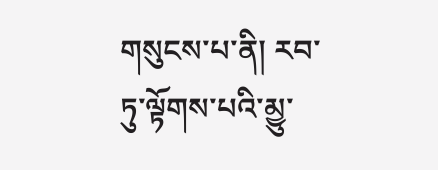གསུངས་པ་ནི། རབ་ཏུ་ལྟོགས་པའི་མྱུ་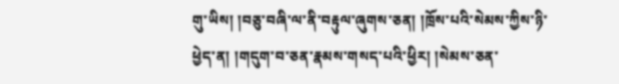གུ་ཡིས། །བཅུ་བཞི་ལ་ནི་བརྟུལ་ཞུགས་ཅན། །ཁྲོས་པའི་སེམས་ཀྱིས་ཉི་ཕྱེད་ན། །གདུག་བ་ཅན་རྣམས་གསད་པའི་ཕྱིར། །སེམས་ཅན་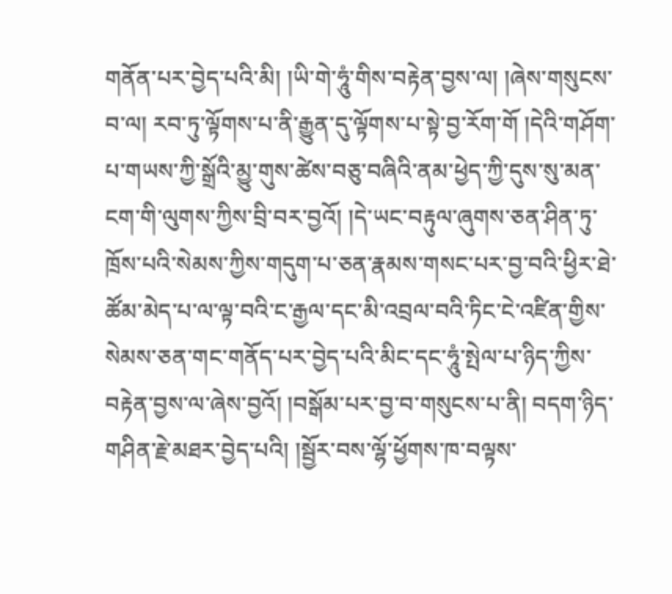གནོན་པར་བྱེད་པའི་མི། །ཡི་གེ་ཧཱུཾ་གིས་བརྟེན་བྱས་ལ། །ཞེས་གསུངས་བ་ལ། རབ་ཏུ་ལྟོགས་པ་ནི་རྒྱུན་དུ་ལྟོགས་པ་སྟེ་བྱ་རོག་གོ །དེའི་གཤོག་པ་གཡས་ཀྱི་སྒྲོའི་མྱུ་གུས་ཚེས་བཅུ་བཞིའི་ནམ་ཕྱེད་ཀྱི་དུས་སུ་མན་ངག་གི་ལུགས་ཀྱིས་བྲི་བར་བྱའོ། །དེ་ཡང་བརྟུལ་ཞུགས་ཅན་ཤིན་ཏུ་ཁྲོས་པའི་སེམས་ཀྱིས་གདུག་པ་ཅན་རྣམས་གསང་པར་བྱ་བའི་ཕྱིར་ཐེ་ཚོམ་མེད་པ་ལ་ལྟ་བའི་ང་རྒྱལ་དང་མི་འབྲལ་བའི་ཏིང་ངེ་འཛིན་གྱིས་སེམས་ཅན་གང་གནོད་པར་བྱེད་པའི་མིང་དང་ཧཱུཾ་སྤེལ་པ་ཉིད་ཀྱིས་བརྟེན་བྱས་ལ་ཞེས་བྱའོ། །བསྒོམ་པར་བྱ་བ་གསུངས་པ་ནི། བདག་ཉིད་གཤིན་རྗེ་མཐར་བྱེད་པའི། །སྦྱོར་བས་ལྷོ་ཕྱོགས་ཁ་བལྟས་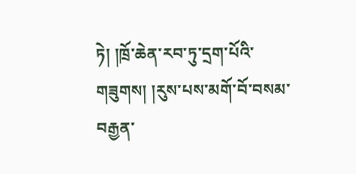ཏེ། །ཁྲོ་ཆེན་རབ་ཏུ་དྲག་པོའི་གཟུགས། །རུས་པས་མགོ་བོ་བསམ་བརྒྱན་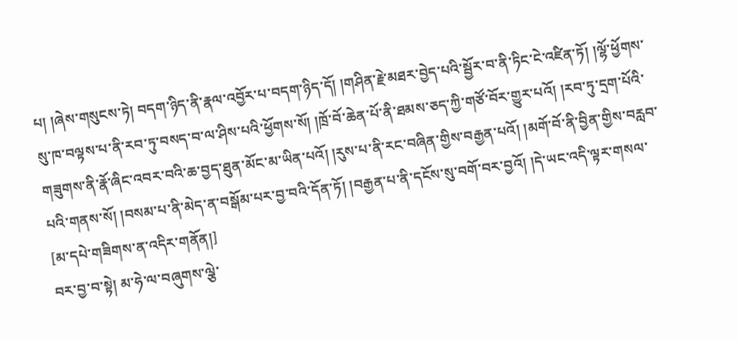པ། །ཞེས་གསུངས་ཏེ། བདག་ཉིད་ནི་རྣལ་འབྱོར་པ་བདག་ཉིད་དོ། །གཤིན་རྗེ་མཐར་བྱེད་པའི་སྦྱོར་བ་ནི་ཏིང་ངེ་འཛིན་ཏོ། །ལྷོ་ཕྱོགས་སུ་ཁ་བལྟས་པ་ནི་རབ་ཏུ་བསད་བ་ལ་ཤིས་པའི་ཕྱོགས་སོ། །ཁྲོ་བོ་ཆེན་པོ་ནི་ཐམས་ཅད་ཀྱི་གཙོ་བོར་གྱུར་པའོ། །རབ་ཏུ་དྲག་པོའི་གཟུགས་ནི་རྣོ་ཞིང་འབར་བའི་ཆ་བྱད་ཐུན་མོང་མ་ཡིན་པའོ། །རུས་པ་ནི་རང་བཞིན་གྱིས་བརྒྱན་པའོ། །མགོ་བོ་ནི་བྱིན་གྱིས་བརླབ་པའི་གནས་སོ། །བསམ་པ་ནི་མེད་ན་བསྒོམ་པར་བྱ་བའི་དོན་ཏོ། །བརྒྱན་པ་ནི་དངོས་སུ་བགོ་བར་བྱའོ། །དེ་ཡང་འདི་ལྟར་གསལ་
[མ་དཔེ་གཟིགས་ན་འདིར་གནོན།]
བར་བྱ་བ་སྟེ། མ་ཧེ་ལ་བཞུགས་ལྕེ་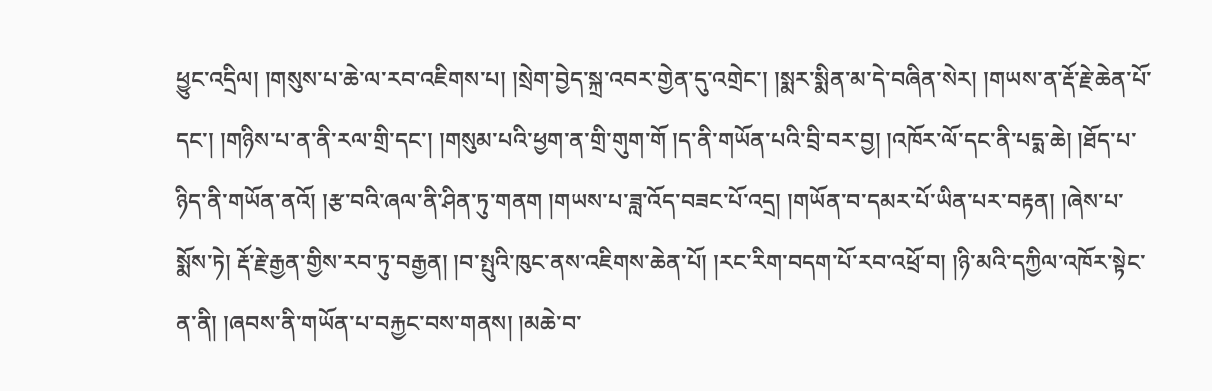ཕྱུང་འདྲིལ། །གསུས་པ་ཆེ་ལ་རབ་འཇིགས་པ། །སྲེག་བྱེད་སྐྲ་འབར་གྱེན་དུ་འགྲེང་། །སྨར་སྨིན་མ་དེ་བཞིན་སེར། །གཡས་ན་རྡོ་རྗེ་ཆེན་པོ་དང་། །གཉིས་པ་ན་ནི་རལ་གྲི་དང་། །གསུམ་པའི་ཕྱག་ན་གྲི་གུག་གོ །ད་ནི་གཡོན་པའི་བྲི་བར་བྱ། །འཁོར་ལོ་དང་ནི་པདྨ་ཆེ། །ཐོད་པ་ཉིད་ནི་གཡོན་ནའོ། །རྩ་བའི་ཞལ་ནི་ཤིན་ཏུ་གནག །གཡས་པ་ཟླ་འོད་བཟང་པོ་འདྲ། །གཡོན་བ་དམར་པོ་ཡིན་པར་བརྟན། །ཞེས་པ་སྨོས་ཏེ། རྡོ་རྗེ་རྒྱན་གྱིས་རབ་ཏུ་བརྒྱན། །བ་སྤུའི་ཁུང་ནས་འཇིགས་ཆེན་པོ། །རང་རིག་བདག་པོ་རབ་འཕྲོ་བ། །ཉི་མའི་དཀྱིལ་འཁོར་སྟེང་ན་ནི། །ཞབས་ནི་གཡོན་པ་བརྐྱང་བས་གནས། །མཆེ་བ་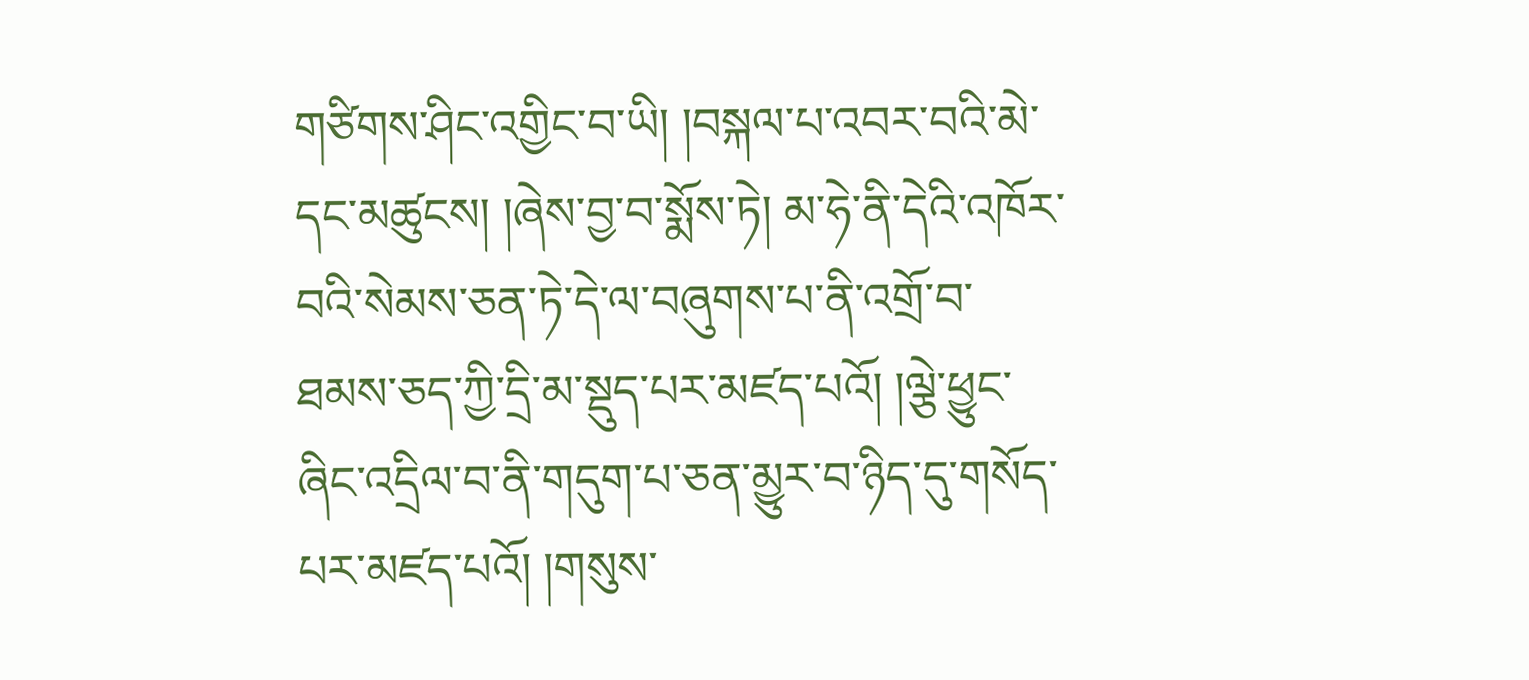གཙིགས་ཤིང་འགྱིང་བ་ཡི། །བསྐལ་པ་འབར་བའི་མེ་དང་མཚུངས། །ཞེས་བྱ་བ་སྨོས་ཏེ། མ་ཧེ་ནི་དེའི་འཁོར་བའི་སེམས་ཅན་ཏེ་དེ་ལ་བཞུགས་པ་ནི་འགྲོ་བ་ཐམས་ཅད་ཀྱི་དྲི་མ་སྡུད་པར་མཛད་པའོ། །ལྕེ་ཕྱུང་ཞིང་འདྲིལ་བ་ནི་གདུག་པ་ཅན་མྱུར་བ་ཉིད་དུ་གསོད་པར་མཛད་པའོ། །གསུས་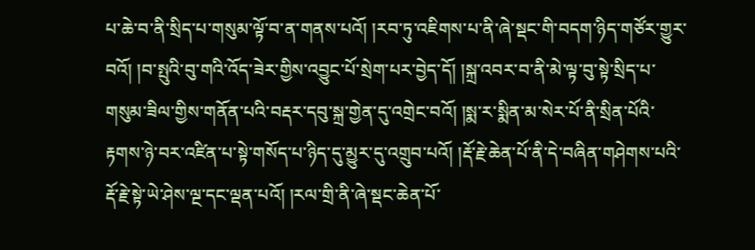པ་ཆེ་བ་ནི་སྲིད་པ་གསུམ་ལྟོ་བ་ན་གནས་པའོ། །རབ་ཏུ་འཇིགས་པ་ནི་ཞེ་སྡང་གི་བདག་ཉིད་གཙོར་གྱུར་བའོ། །བ་སྤུའི་བུ་གའི་འོད་ཟེར་གྱིས་འབྱུང་པོ་སྲེག་པར་བྱེད་དོ། །སྐྲ་འབར་བ་ནི་མེ་ལྟ་བུ་སྟེ་སྲིད་པ་གསུམ་ཟིལ་གྱིས་གནོན་པའི་བརྡར་དབུ་སྐྲ་གྱེན་དུ་འགྲེང་བའོ། །སྨ་ར་སྨིན་མ་སེར་པོ་ནི་སྲིན་པོའི་རྟགས་ཉེ་བར་འཛིན་པ་སྟེ་གསོད་པ་ཉིད་དུ་མྱུར་དུ་འགྲུབ་པའོ། །རྡོ་རྗེ་ཆེན་པོ་ནི་དེ་བཞིན་གཤེགས་པའི་རྡོ་རྗེ་སྟེ་ཡེ་ཤེས་ལྔ་དང་ལྡན་པའོ། །རལ་གྲི་ནི་ཞེ་སྡང་ཆེན་པོ་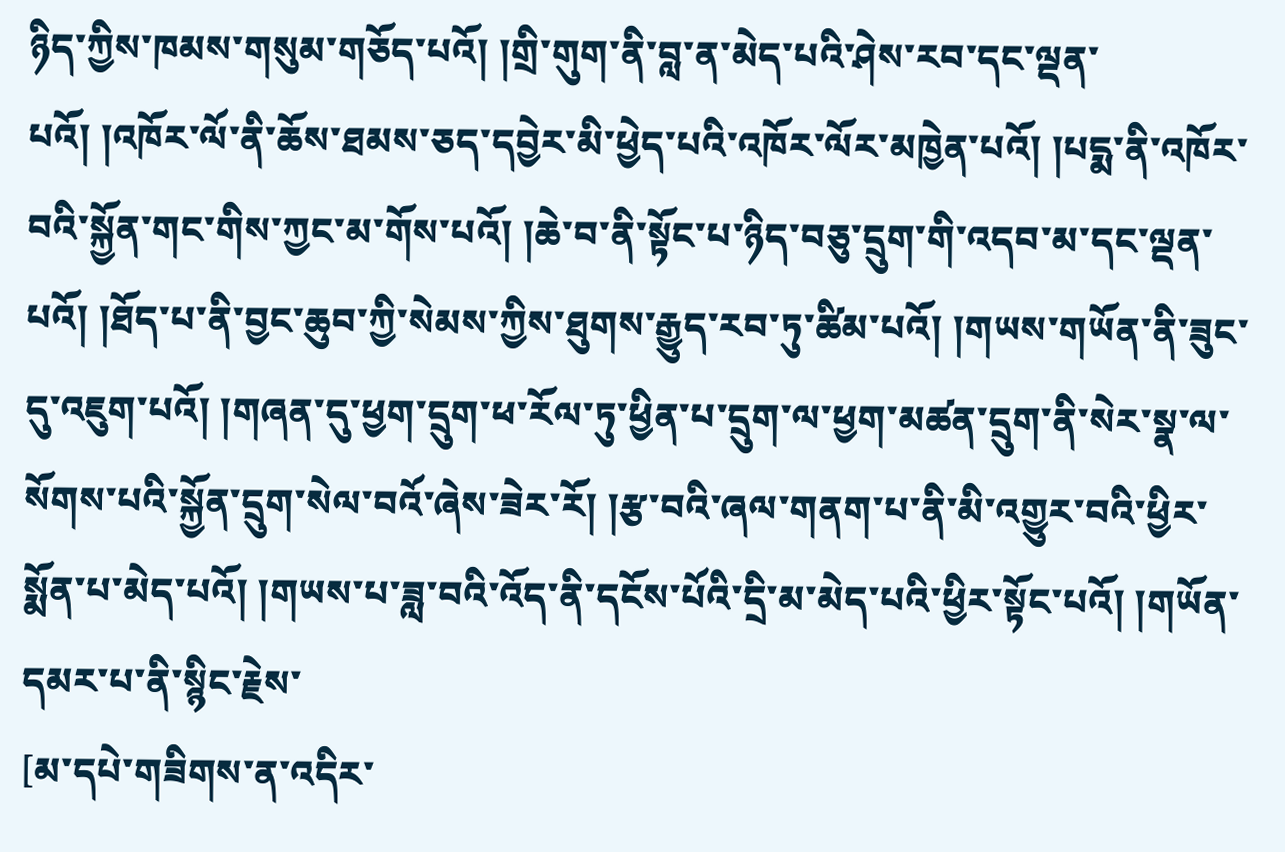ཉིད་ཀྱིས་ཁམས་གསུམ་གཅོད་པའོ། །གྲི་གུག་ནི་བླ་ན་མེད་པའི་ཤེས་རབ་དང་ལྡན་པའོ། །འཁོར་ལོ་ནི་ཆོས་ཐམས་ཅད་དབྱེར་མི་ཕྱེད་པའི་འཁོར་ལོར་མཁྱེན་པའོ། །པདྨ་ནི་འཁོར་བའི་སྐྱོན་གང་གིས་ཀྱང་མ་གོས་པའོ། །ཆེ་བ་ནི་སྟོང་པ་ཉིད་བཅུ་དྲུག་གི་འདབ་མ་དང་ལྡན་པའོ། །ཐོད་པ་ནི་བྱང་ཆུབ་ཀྱི་སེམས་ཀྱིས་ཐུགས་རྒྱུད་རབ་ཏུ་ཚིམ་པའོ། །གཡས་གཡོན་ནི་ཟུང་དུ་འཇུག་པའོ། །གཞན་དུ་ཕྱག་དྲུག་ཕ་རོལ་ཏུ་ཕྱིན་པ་དྲུག་ལ་ཕྱག་མཚན་དྲུག་ནི་སེར་སྣ་ལ་སོགས་པའི་སྐྱོན་དྲུག་སེལ་བའོ་ཞེས་ཟེར་རོ། །རྩ་བའི་ཞལ་གནག་པ་ནི་མི་འགྱུར་བའི་ཕྱིར་སྨོན་པ་མེད་པའོ། །གཡས་པ་ཟླ་བའི་འོད་ནི་དངོས་པོའི་དྲི་མ་མེད་པའི་ཕྱིར་སྟོང་པའོ། །གཡོན་དམར་པ་ནི་སྙིང་རྗེས་
[མ་དཔེ་གཟིགས་ན་འདིར་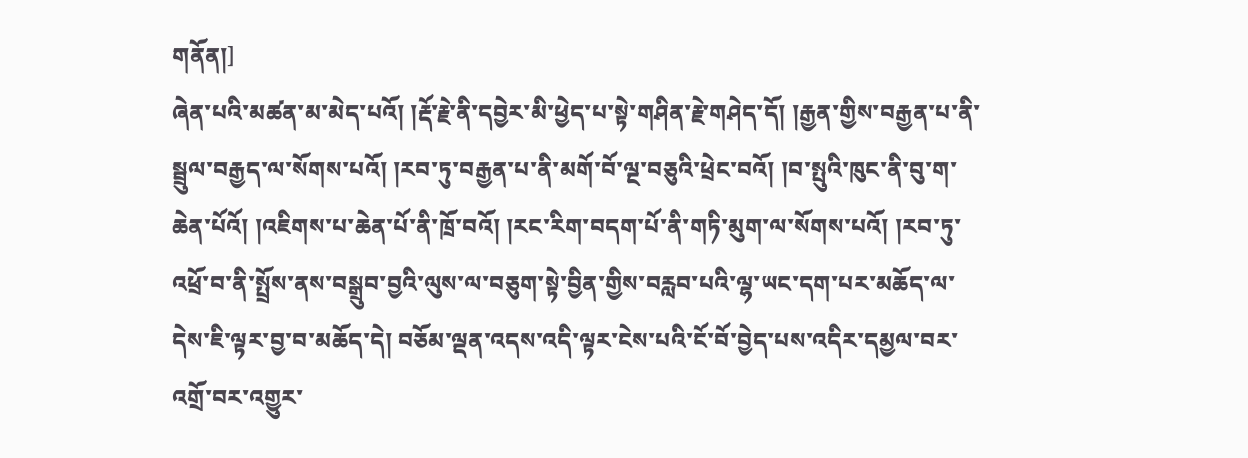གནོན།]
ཞེན་པའི་མཚན་མ་མེད་པའོ། །རྡོ་རྗེ་ནི་དབྱེར་མི་ཕྱེད་པ་སྟེ་གཤིན་རྗེ་གཤེད་དོ། །རྒྱན་གྱིས་བརྒྱན་པ་ནི་སྦྲུལ་བརྒྱད་ལ་སོགས་པའོ། །རབ་ཏུ་བརྒྱན་པ་ནི་མགོ་བོ་ལྔ་བཅུའི་ཕྲེང་བའོ། །བ་སྤུའི་ཁུང་ནི་བུ་ག་ཆེན་པོའོ། །འཇིགས་པ་ཆེན་པོ་ནི་ཁྲོ་བའོ། །རང་རིག་བདག་པོ་ནི་གཏི་མུག་ལ་སོགས་པའོ། །རབ་ཏུ་འཕྲོ་བ་ནི་སྤྲོས་ནས་བསྒྲུབ་བྱའི་ལུས་ལ་བཅུག་སྟེ་བྱིན་གྱིས་བརླབ་པའི་ལྷ་ཡང་དག་པར་མཆོད་ལ་དེས་ཇི་ལྟར་བྱ་བ་མཆོད་དེ། བཅོམ་ལྡན་འདས་འདི་ལྟར་ངེས་པའི་ངོ་བོ་བྱེད་པས་འདིར་དམྱལ་བར་འགྲོ་བར་འགྱུར་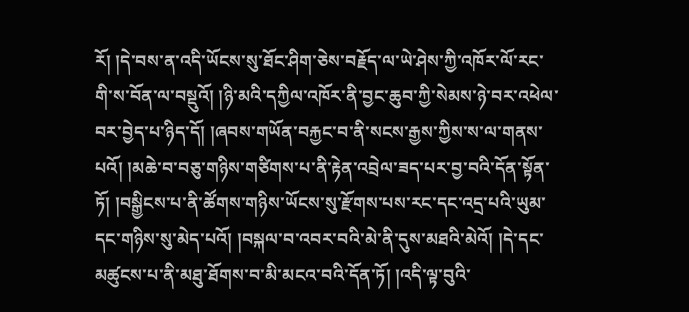རོ། །དེ་བས་ན་འདི་ཡོངས་སུ་ཐོང་ཤིག་ཅེས་བརྗོད་ལ་ཡེ་ཤེས་ཀྱི་འཁོར་ལོ་རང་གི་ས་བོན་ལ་བསྡུའོ། །ཉི་མའི་དཀྱིལ་འཁོར་ནི་བྱང་ཆུབ་ཀྱི་སེམས་ཉེ་བར་འཕེལ་བར་བྱེད་པ་ཉིད་དོ། །ཞབས་གཡོན་བརྐྱང་བ་ནི་སངས་རྒྱས་ཀྱིས་ས་ལ་གནས་པའོ། །མཆེ་བ་བཅུ་གཉིས་གཙིགས་པ་ནི་རྟེན་འབྲེལ་ཟད་པར་བྱ་བའི་དོན་སྟོན་ཏོ། །བསྒྱིངས་པ་ནི་ཚོགས་གཉིས་ཡོངས་སུ་རྫོགས་པས་རང་དང་འདྲ་པའི་ཡུམ་དང་གཉིས་སུ་མེད་པའོ། །བསྐལ་བ་འབར་བའི་མེ་ནི་དུས་མཐའི་མེའོ། །དེ་དང་མཚུངས་པ་ནི་མཐུ་ཐོགས་བ་མི་མངའ་བའི་དོན་ཏོ། །འདི་ལྟ་བུའི་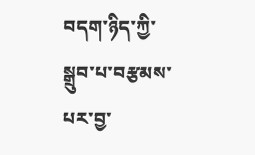བདག་ཉིད་ཀྱི་སྒྲུབ་པ་བརྩམས་པར་བྱ་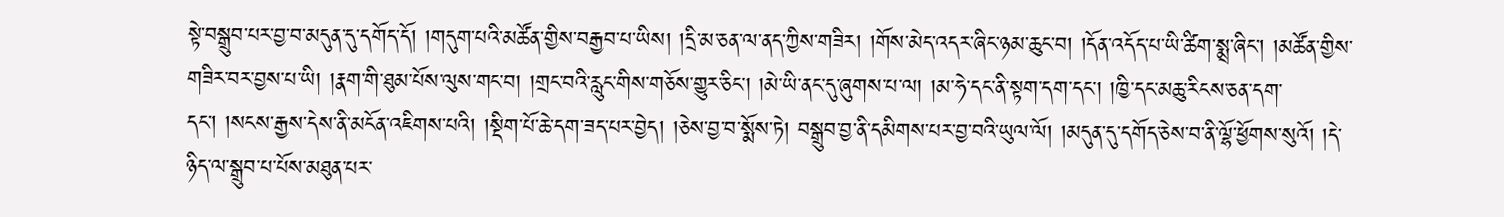སྟེ་བསྒྲུབ་པར་བྱ་བ་མདུན་དུ་དགོད་དོ། །གདུག་པའི་མཚོན་གྱིས་བརྒྱབ་པ་ཡིས། །དྲི་མ་ཅན་ལ་ནད་ཀྱིས་གཟིར། །གོས་མེད་འདར་ཞིང་ཉམ་ཆུང་བ། །དོན་འདོད་པ་ཡི་ཚིག་སྨྲ་ཞིང་། །མཚོན་གྱིས་གཟིར་བར་བྱས་པ་ཡི། །རྣག་གི་ཐུམ་པོས་ལུས་གང་བ། །གྲང་བའི་རླུང་གིས་གཅོས་གྱུར་ཅིང་། །མེ་ཡི་ནང་དུ་ཞུགས་པ་ལ། །མ་ཧེ་དང་ནི་སྟག་དག་དང་། །ཁྱི་དང་མཆུ་རིངས་ཅན་དག་དང་། །སངས་རྒྱས་དེས་ནི་མངོན་འཇིགས་པའི། །སྡིག་པོ་ཆེ་དག་ཟད་པར་བྱེད། །ཅེས་བྱ་བ་སྨོས་ཏེ། བསྒྲུབ་བྱ་ནི་དམིགས་པར་བྱ་བའི་ཡུལ་ལོ། །མདུན་དུ་དགོད་ཅེས་བ་ནི་ལྷོ་ཕྱོགས་སུའོ། །དེ་ཉིད་ལ་སྒྲུབ་པ་པོས་མཐུན་པར་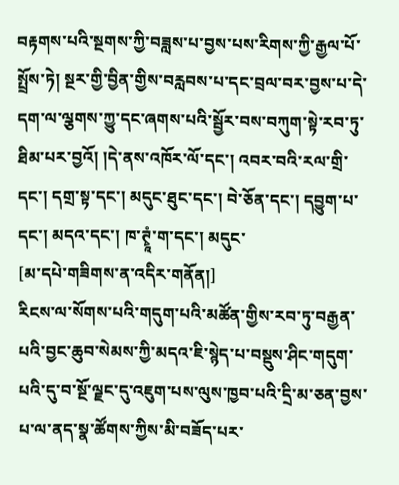བརྟགས་པའི་སྔགས་ཀྱི་བཟླས་པ་བྱས་པས་རིགས་ཀྱི་རྒྱལ་པོ་སྤྲོས་ཏེ། སྔར་གྱི་བྱིན་གྱིས་བརླབས་པ་དང་བྲལ་བར་བྱས་པ་དེ་དག་ལ་ལྕགས་ཀྱུ་དང་ཞགས་པའི་སྦྱོར་བས་བཀུག་སྟེ་རབ་ཏུ་ཐིམ་པར་བྱའོ། །དེ་ནས་འཁོར་ལོ་དང་། འབར་བའི་རལ་གྲི་དང་། དགྲ་སྟ་དང་། མདུང་ཐུང་དང་། བེ་ཅོན་དང་། དབྱུག་པ་དང་། མདའ་དང་། ཁ་ཊྭཱཾ་ག་དང་། མདུང་
[མ་དཔེ་གཟིགས་ན་འདིར་གནོན།]
རིངས་ལ་སོགས་པའི་གདུག་པའི་མཚོན་གྱིས་རབ་ཏུ་བརྒྱན་པའི་བྱང་ཆུབ་སེམས་ཀྱི་མདའ་ཇི་སྙེད་པ་བསྡུས་ཤིང་གདུག་པའི་དུ་བ་སྔོ་ལྗང་དུ་འཇུག་པས་ལུས་ཁྱབ་པའི་དྲི་མ་ཅན་བྱས་པ་ལ་ནད་སྣ་ཚོགས་ཀྱིས་མི་བཟོད་པར་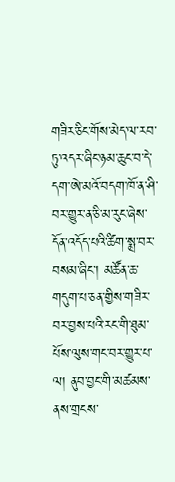གཟིར་ཅིང་གོས་མེད་ལ་རབ་ཏུ་འདར་ཞིང་ཉམ་ཆུང་བ་དེ་དག་ཨེ་མའོ་བདག་ཁོ་ན་ཤི་བར་གྱུར་ན་ཅི་མ་རུང་ཞེས་དོན་འདོད་པའི་ཚིག་སྨྲ་བར་བསམ་ཞིང་། མཚོན་ཆ་གདུག་པ་ཅན་གྱིས་གཟིར་བར་བྱས་པའི་རང་གི་ཐུམ་པོས་ལུས་གང་བར་གྱུར་པ་ལ། ནུབ་བྱང་གི་མཚམས་ནས་གྲངས་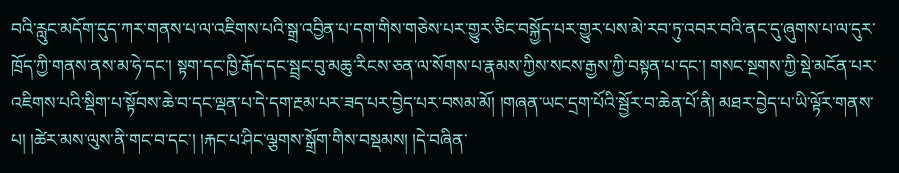བའི་རླུང་མདོག་དུད་ཀར་གནས་པ་ལ་འཇིགས་པའི་སྒྲ་འབྱིན་པ་དག་གིས་གཅེས་པར་གྱུར་ཅིང་བསྐྱོད་པར་གྱུར་པས་མེ་རབ་ཏུ་འབར་བའི་ནང་དུ་ཞུགས་པ་ལ་དུར་ཁྲོད་ཀྱི་གནས་ནས་མ་ཧེ་དང་། སྟག་དང་ཁྱི་རྒོད་དང་སྦྲང་བུ་མཆུ་རིངས་ཅན་ལ་སོགས་པ་རྣམས་ཀྱིས་སངས་རྒྱས་ཀྱི་བསྟན་པ་དང་། གསང་སྔགས་ཀྱི་སྡེ་མངོན་པར་འཇིགས་པའི་སྡིག་པ་སྟོབས་ཆེ་བ་དང་ལྡན་པ་དེ་དག་རྔམ་པར་ཟད་པར་བྱེད་པར་བསམ་མོ། །གཞན་ཡང་དྲག་པོའི་སྦྱོར་བ་ཆེན་པོ་ནི། མཐར་བྱེད་པ་ཡི་ལྟོར་གནས་པ། །ཚེར་མས་ལུས་ནི་གང་བ་དང་། །རྐང་པ་ཤིང་ལྕགས་སྒྲོག་གིས་བསྡམས། །དེ་བཞིན་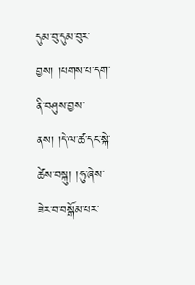དུམ་བུ་དུམ་བུར་བྱས། །པགས་པ་དག་ནི་བཤུས་བྱས་ནས། །དེ་ལ་ཚ་དང་སྐེ་ཚེས་བསྐུ། །ཧུ་ཞེས་ཟེར་བ་བསྒོམ་པར་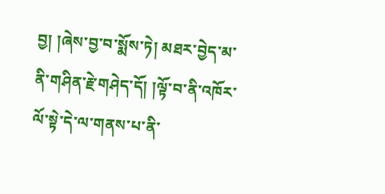བྱ། །ཞེས་བྱ་བ་སྨོས་ཏེ། མཐར་བྱེད་མ་ནི་གཤིན་རྗེ་གཤེད་དོ། །ལྟོ་བ་ནི་འཁོར་ལོ་སྟེ་དེ་ལ་གནས་པ་ནི་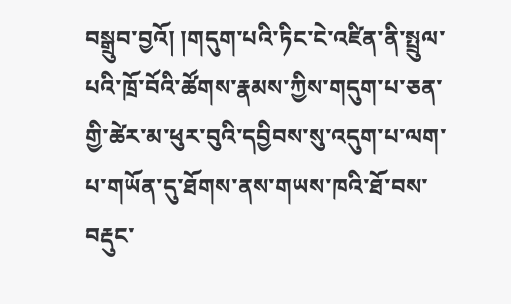བསྒྲུབ་བྱའོ། །གདུག་པའི་ཏིང་ངེ་འཛིན་ནི་སྤྲུལ་པའི་ཁྲོ་བོའི་ཚོགས་རྣམས་ཀྱིས་གདུག་པ་ཅན་གྱི་ཚེར་མ་ཕུར་བུའི་དབྱིབས་སུ་འདུག་པ་ལག་པ་གཡོན་དུ་ཐོགས་ནས་གཡས་ཁའི་ཐོ་བས་བརྡུང་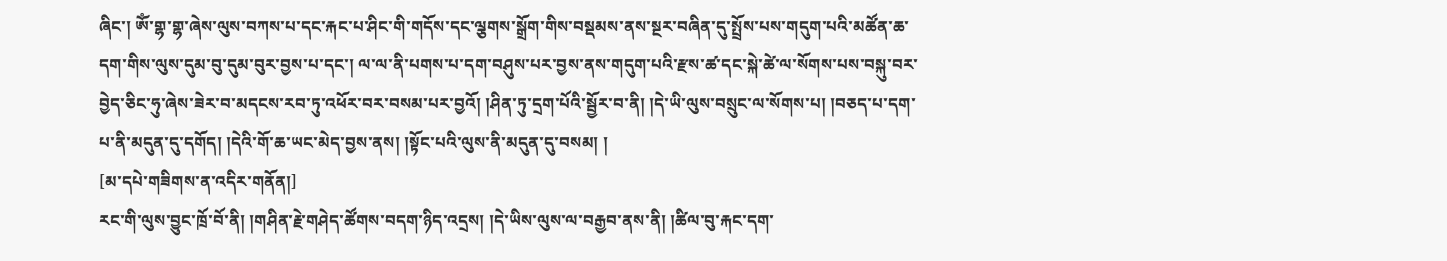ཞིང་། ཨོཾ་གྷ་གྷ་ཞེས་ལུས་བཀས་པ་དང་རྐང་པ་ཤིང་གི་གདོས་དང་ལྕགས་སྒྲོག་གིས་བསྡམས་ནས་སྔར་བཞིན་དུ་སྤྲོས་པས་གདུག་པའི་མཚོན་ཆ་དག་གིས་ལུས་དུམ་བུ་དུམ་བུར་བྱས་པ་དང་། ལ་ལ་ནི་པགས་པ་དག་བཤུས་པར་བྱས་ནས་གདུག་པའི་རྫས་ཚ་དང་སྐེ་ཚེ་ལ་སོགས་པས་བསྐུ་བར་བྱེད་ཅིང་ཧུ་ཞེས་ཟེར་བ་མདངས་རབ་ཏུ་འཕོར་བར་བསམ་པར་བྱའོ། །ཤིན་ཏུ་དྲག་པོའི་སྦྱོར་བ་ནི། །དེ་ཡི་ལུས་བསྲུང་ལ་སོགས་པ། །བཅད་པ་དག་པ་ནི་མདུན་དུ་དགོད། །དེའི་གོ་ཆ་ཡང་མེད་བྱས་ནས། །སྟོང་པའི་ལུས་ནི་མདུན་དུ་བསམ། །
[མ་དཔེ་གཟིགས་ན་འདིར་གནོན།]
རང་གི་ལུས་བྱུང་ཁྲོ་བོ་ནི། །གཤིན་རྗེ་གཤེད་ཚོགས་བདག་ཉིད་འདྲས། །དེ་ཡིས་ལུས་ལ་བརྒྱབ་ནས་ནི། །ཚིལ་བུ་རྐང་དག་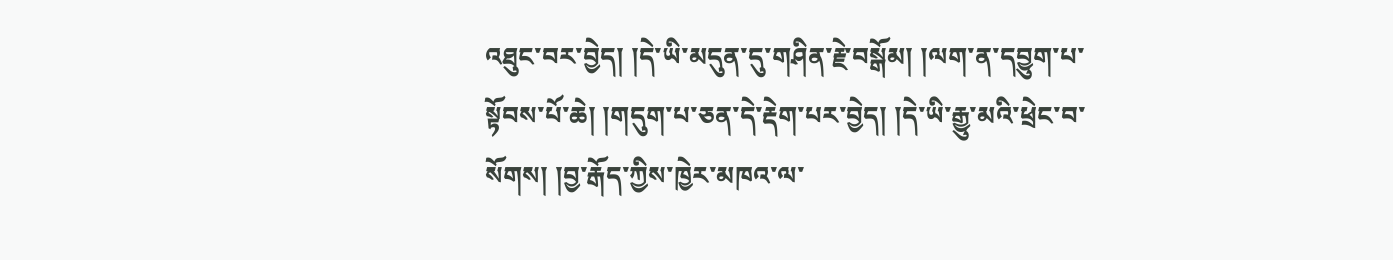འཐུང་བར་བྱེད། །དེ་ཡི་མདུན་དུ་གཤིན་རྗེ་བསྒོམ། །ལག་ན་དབྱུག་པ་སྟོབས་པོ་ཆེ། །གདུག་པ་ཅན་དེ་རྡེག་པར་བྱེད། །དེ་ཡི་རྒྱུ་མའི་ཕྲེང་བ་སོགས། །བྱ་རྒོད་ཀྱིས་ཁྱེར་མཁའ་ལ་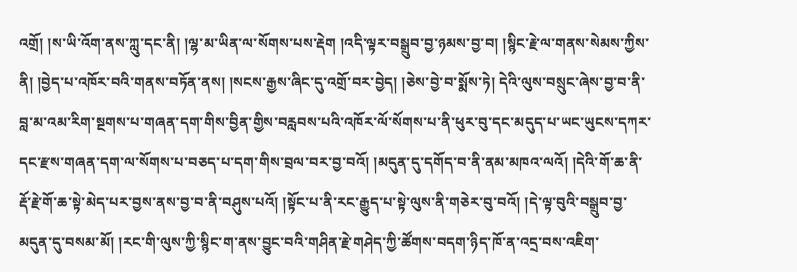འགྲོ། །ས་ཡི་འོག་ནས་ཀླུ་དང་ནི། །ལྷ་མ་ཡིན་ལ་སོགས་པས་རྡེག །འདི་ལྟར་བསྒྲུབ་བྱ་ཉམས་བྱ་བ། །སྙིང་རྗེ་ལ་གནས་སེམས་ཀྱིས་ནི། །བྱེད་པ་འཁོར་བའི་གནས་བཏོན་ནས། །སངས་རྒྱས་ཞིང་དུ་འགྲོ་བར་བྱེད། །ཅེས་བྱེ་བ་སྨོས་ཏེ། དེའི་ལུས་བསྲུང་ཞེས་བྱ་བ་ནི་བླ་མ་འམ་རིག་སྔགས་པ་གཞན་དག་གིས་བྱིན་གྱིས་བརླབས་པའི་འཁོར་ལོ་སོགས་པ་ནི་ཕུར་བུ་དང་མདུད་པ་ཡང་ཡུངས་དཀར་དང་རྫས་གཞན་དག་ལ་སོགས་པ་བཅད་པ་དག་གིས་བྲལ་བར་བྱ་བའོ། །མདུན་དུ་དགོད་བ་ནི་ནམ་མཁའ་ལའོ། །དེའི་གོ་ཆ་ནི་རྡོ་རྗེ་གོ་ཆ་སྟེ་མེད་པར་བྱས་ནས་བྱ་བ་ནི་བཤུས་པའོ། །སྟོང་པ་ནི་རང་རྒྱུད་པ་སྟེ་ལུས་ནི་གཅེར་བུ་བའོ། །དེ་ལྟ་བུའི་བསྒྲུབ་བྱ་མདུན་དུ་བསམ་མོ། །རང་གི་ལུས་ཀྱི་སྙིང་ག་ནས་བྱུང་བའི་གཤིན་རྗེ་གཤེད་ཀྱི་ཚོགས་བདག་ཉིད་ཁོ་ན་འདྲ་བས་འཇིག་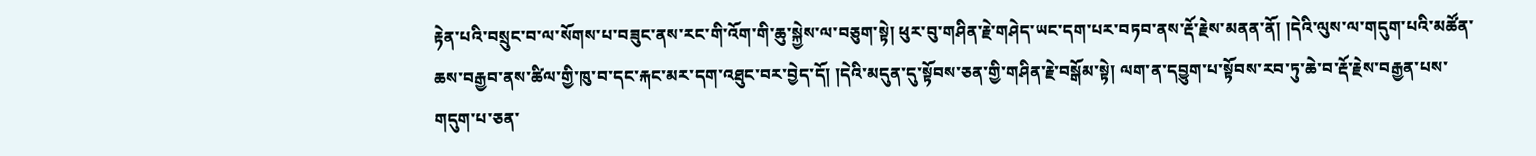རྟེན་པའི་བསྲུང་བ་ལ་སོགས་པ་བཟུང་ནས་རང་གི་འོག་གི་ཆུ་སྐྱེས་ལ་བཅུག་སྟེ། ཕུར་བུ་གཤིན་རྗེ་གཤེད་ཡང་དག་པར་བཏབ་ནས་རྡོ་རྗེས་མནན་ནོ། །དེའི་ལུས་ལ་གདུག་པའི་མཚོན་ཆས་བརྒྱབ་ནས་ཚིལ་གྱི་ཁུ་བ་དང་རྐང་མར་དག་འཐུང་བར་བྱེད་དོ། །དེའི་མདུན་དུ་སྟོབས་ཅན་གྱི་གཤིན་རྗེ་བསྒོམ་སྟེ། ལག་ན་དབྱུག་པ་སྟོབས་རབ་ཏུ་ཆེ་བ་རྡོ་རྗེས་བརྒྱན་པས་གདུག་པ་ཅན་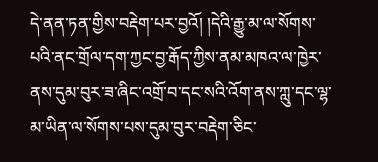དེ་ནན་ཏན་གྱིས་བརྡེག་པར་བྱའོ། །དེའི་རྒྱུ་མ་ལ་སོགས་པའི་ནང་གྲོལ་དག་ཀྱང་བྱ་རྒོད་ཀྱིས་ནམ་མཁའ་ལ་ཁྱེར་ནས་དུམ་བུར་ཟ་ཞིང་འགྲོ་བ་དང་སའི་འོག་ནས་ཀླུ་དང་ལྷ་མ་ཡིན་ལ་སོགས་པས་དུམ་བུར་བརྡེག་ཅིང་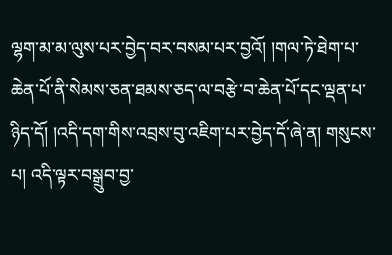ལྷག་མ་མ་ལུས་པར་བྱེད་བར་བསམ་པར་བྱའོ། །གལ་ཏེ་ཐེག་པ་ཆེན་པོ་ནི་སེམས་ཅན་ཐམས་ཅད་ལ་བརྩེ་བ་ཆེན་པོ་དང་ལྡན་པ་ཉིད་དོ། །འདི་དག་གིས་འབྲས་བུ་འཇིག་པར་བྱེད་དོ་ཞེ་ན། གསུངས་པ། འདི་ལྟར་བསྒྲུབ་བྱ་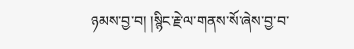ཉམས་བྱ་བ། །སྙིང་རྗེ་ལ་གནས་སོ་ཞེས་བྱ་བ་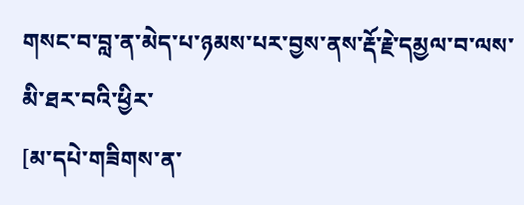གསང་བ་བླ་ན་མེད་པ་ཉམས་པར་བྱས་ནས་རྡོ་རྗེ་དམྱལ་བ་ལས་མི་ཐར་བའི་ཕྱིར་
[མ་དཔེ་གཟིགས་ན་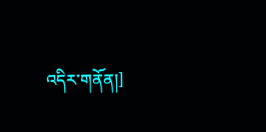འདིར་གནོན།]